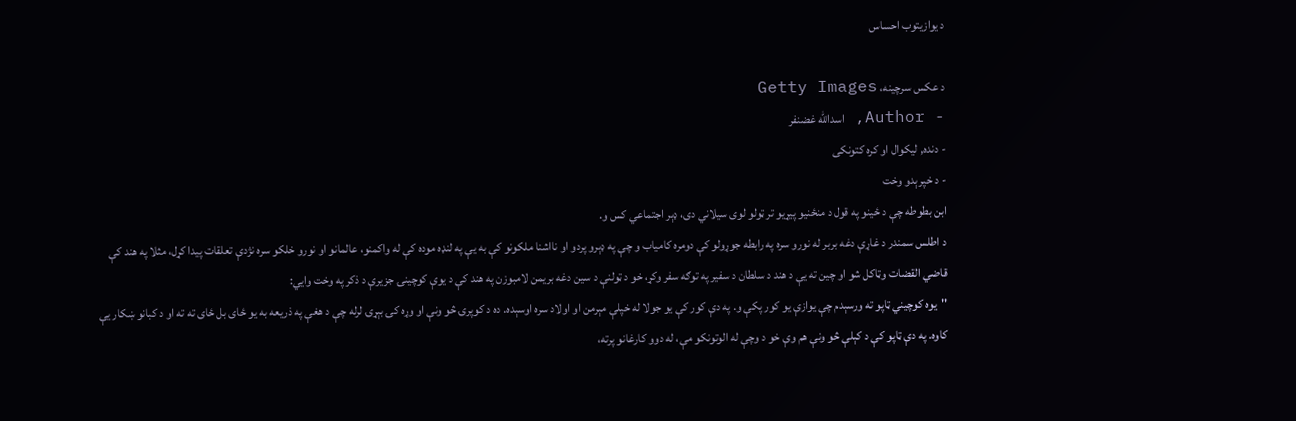د یوازیتوب احساس

د عکس سرچینه، Getty Images
- Author, اسدالله غضنفر
- دنده, لیکوال او کره کتونکی
- د خپرېدو وخت
ابن بطوطه چې د ځینو په قول د منځنیو پیړیو تر ټولو لوی سیلاني دی، ډېر اجتماعي کس و.
د اطلس سمندر د غاړې دغه بربر له نورو سره په رابطه جوړولو کې دومره کامیاب و چې په ډېرو پردو او نااشنا ملکونو کې به یې په لنډه موده کې له واکمنو، عالمانو او نورو خلکو سره نژدې تعلقات پیدا کړل، مثلا په هند کې قاضي القضات وټاکل شو او چین ته یې د هند د سلطان د سفیر په توګه سفر وکړ، خو د ټولنې د سین دغه بریمن لامبوزن په هند کې د یوې کوچینۍ جزیرې د ذکر په وخت وایي:
''یوه کوچیني ټاپو ته ورسېدم چې یوازې یو کور پکې و. په دې کور کې یو جولا له خپلې مېرمن او اولاد سره اوسېده. ده د کوپرۍ څو ونې او وړه کۍ بېړۍ لرله چې د هغې په ذریعه به یو ځای بل ځای ته ته او د کبانو ښکار یې کاوه. په دې ټاپو کې د کېلې څو ونې هم وې خو د وچې له الوتونکو مې، له دوو کارغانو پرته،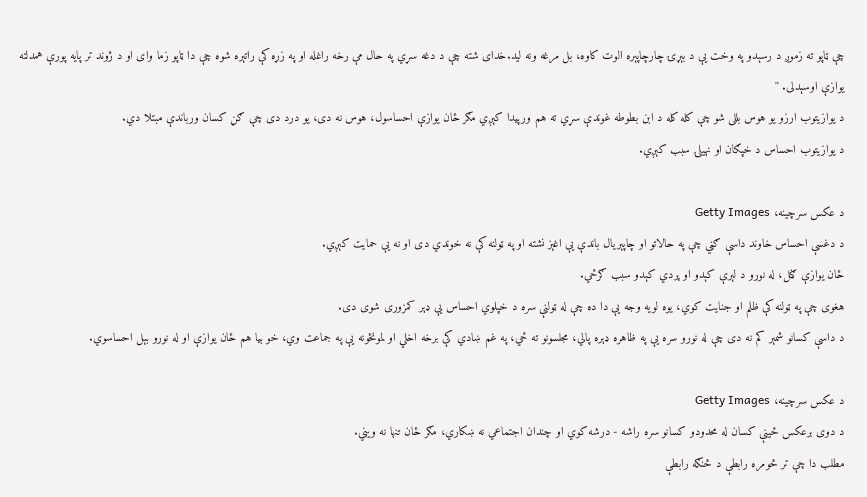چې ټاپو ته زموږ د رسېدو په وخت یې د بېړۍ چارچاپېره الوت کاوه، بل مرغه ونه لید.خدای شته چې د دغه سړي په حال مې رخه راغله او په زړه کې راتېره شوه چې دا ټاپو زما وای او د ژوند تر پایه پورې همدلته یوازې اوسېدلی. ''
د یوازیتوب ارزو یو هوس بللی شو چې کله کله د ابن بطوطه غوندې سړي ته هم ورپیدا کېږي مګر ځان یوازې احساسول، هوس نه دی، یو درد دی چې ګڼ کسان ورباندې مبتلا دي.
د یوازیتوب احساس د خپګان او نهیلۍ سبب کېږي.

د عکس سرچینه، Getty Images
د دغسې احساس خاوند داسې ګڼي چې په حالاتو او چاپېریال باندې یې اغېز نشته او په ټولنه کې نه خوندي دی او نه یې حمایت کېږي.
ځان یوازې ګڼل، له نورو د لېرې کېدو او پردي کېدو سبب ګرځي.
هغوی چې په ټولنه کې ظلم او جنایت کوي، یوه لویه وجه یې دا ده چې له ټولنې سره د خپلوي احساس یې ډېر کمزوری شوی دی.
د داسې کسانو شمېر کم نه دی چې له نورو سره یې په ظاهره ډېره پالي، مجلسونو ته ځي، په غم ښادي کې برخه اخلي او لمونځونه یې په جماعت وي، خو بیا هم ځان یوازې او له نورو بېل احساسوي.

د عکس سرچینه، Getty Images
د دوی برعکس ځینې کسان له محدودو کسانو سره راشه - درشه کوي او چندان اجتماعي نه ښکاري، مګر ځان تنها نه ویني.
مطلب دا چې تر څومره رابطې د څنګه رابطې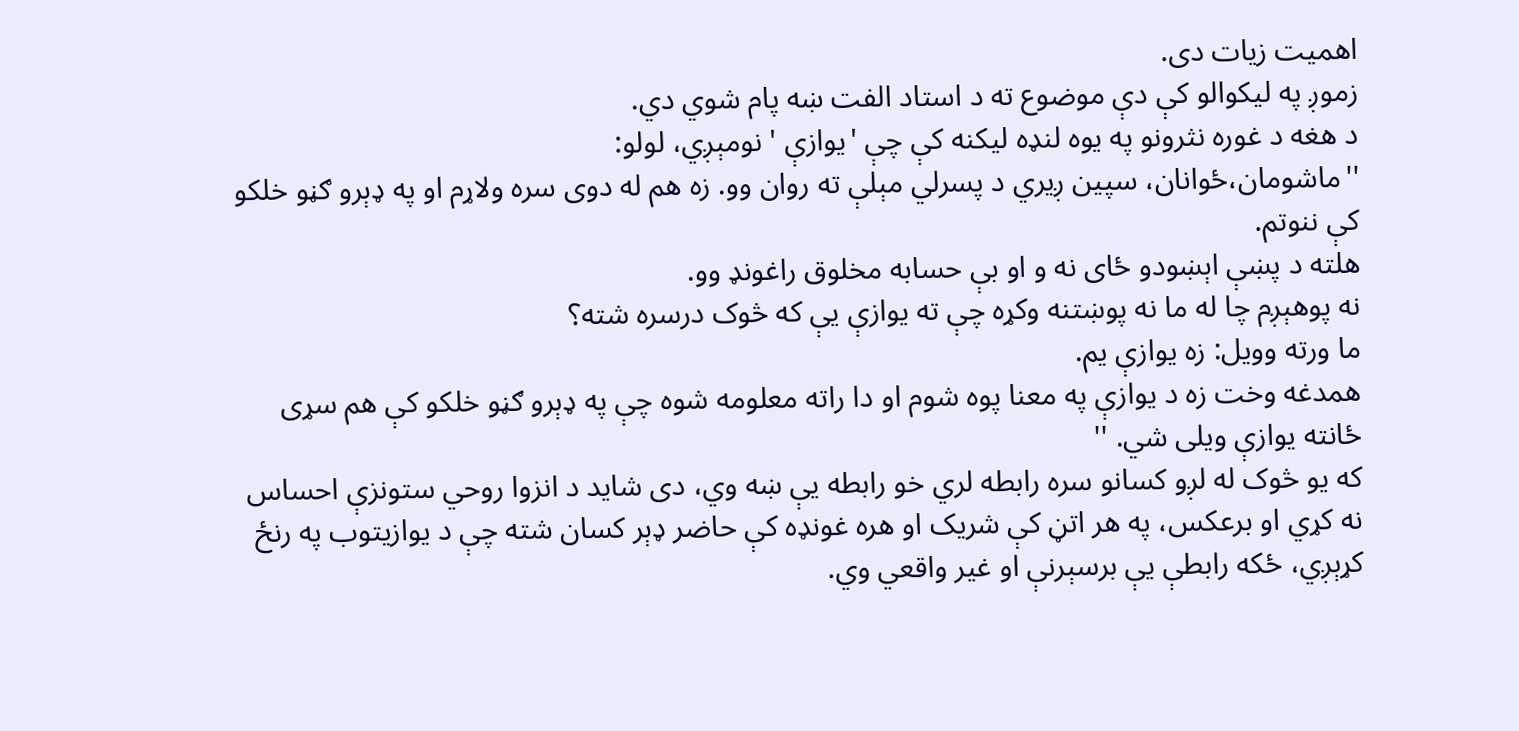اهمیت زیات دی.
زموږ په لیکوالو کې دې موضوع ته د استاد الفت ښه پام شوي دي.
د هغه د غوره نثرونو په یوه لنډه لیکنه کې چې 'یوازې ' نومېږي، لولو:
''ماشومان،ځوانان، سپین ږیري د پسرلي مېلې ته روان وو. زه هم له دوی سره ولاړم او په ډېرو ګڼو خلکو کې ننوتم.
هلته د پښې اېښودو ځای نه و او بې حسابه مخلوق راغونډ وو.
نه پوهېږم چا له ما نه پوښتنه وکړه چې ته یوازې یې که څوک درسره شته؟
ما ورته وویل: زه یوازې یم.
همدغه وخت زه د یوازې په معنا پوه شوم او دا راته معلومه شوه چې په ډېرو ګڼو خلکو کې هم سړی ځانته یوازې ویلی شي. ''
که یو څوک له لږو کسانو سره رابطه لري خو رابطه یې ښه وي، دی شاید د انزوا روحي ستونزې احساس نه کړي او برعکس، په هر اتڼ کې شریک او هره غونډه کې حاضر ډېر کسان شته چې د یوازیتوب په رنځ کړېږي، ځکه رابطې یې برسېرنې او غیر واقعي وي.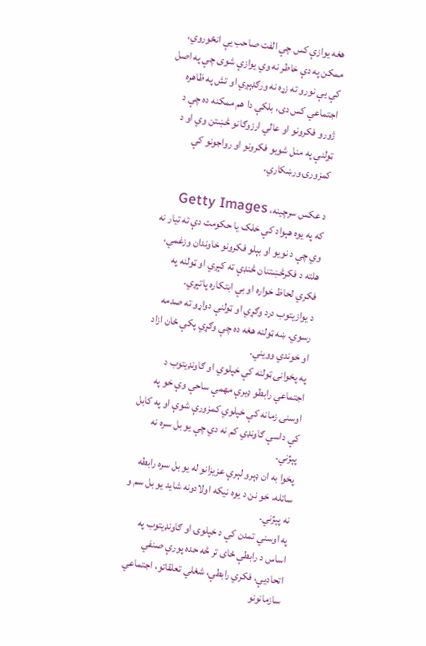هغه یوازې کس چې الفت صاحب یې انځوروي، ممکن په دې خاطر نه وي یوازې شوی چې په اصل کې یې نورو ته زړه نه ورګډېږي او تش په ظاهره اجتماعي کس دی، بلکې دا هم ممکنه ده چې د ژورو فکرونو او عالي ارزوګانو څښتن وي او د ټولنې په منل شویو فکرونو او رواجونو کې کمزورۍ ورښکاري.

د عکس سرچینه، Getty Images
که په یوه هېواد کې خلک یا حکومت دې ته تیار نه وي چې د نویو او بېلو فکرونو خاوندان وزغمي، هلته د فکرڅښتنان څنډې ته کېږي او ټولنه په فکري لحاظ خواره او بې ابتکاره پاتېږي.
د یوازیتوب درد وګړي او ټولنې دواړو ته صدمه رسوي. ښه ټولنه هغه ده چې وګړي پکې ځان ازاد او خوندي وویني.
په پخوانۍ ټولنه کې خپلوي او ګاونډیتوب د اجتماعي رابطو ډیرې مهمې ساحې وې خو په اوسنۍ زمانه کې خپلوي کمزورې شوې او په کابل کې داسې ګاونډي کم نه دي چې یو بل سره نه پېژني.
پخوا به ان ډېرو لېرې عزیزانو له یو بل سره رابطه ساتله، خو نن د یوه نیکه اولادونه شاید یو بل سم و نه پېژني.
په اوسني تمدن کې د خپلوۍ او ګاونډیتوب په اساس د رابطې ځای تر څه حده پورې صنفي اتحادیې، فکري رابطې، شغلي تعلقاتو، اجتماعي سازمانونو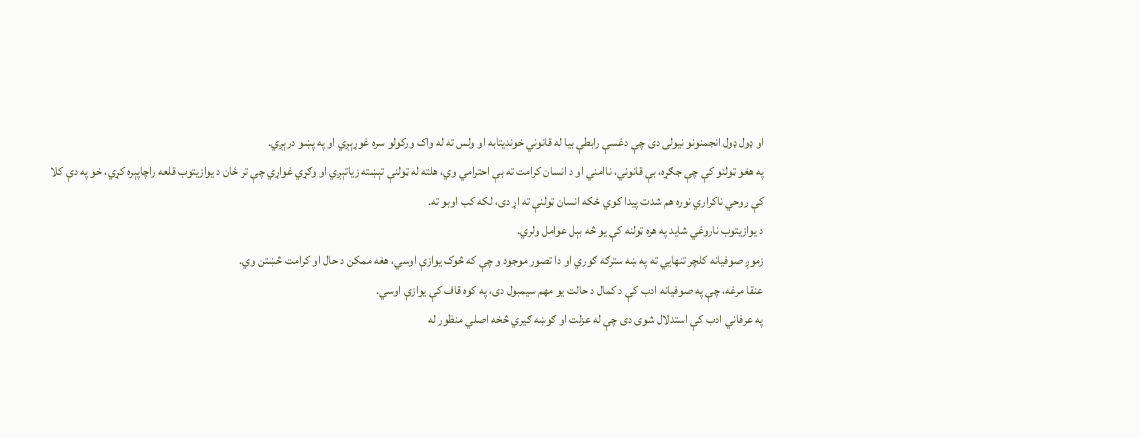او ډول ډول انجمنونو نیولی دی چې دغسې رابطې بیا له قانوني خوندیتابه او ولس ته له واک ورکولو سره غوړېږي او په پښو درېږي.
په هغو ټولنو کې چې جګړه، بې قانوني، ناامني او د انسان کرامت ته بې احترامي وي، هلته له ټولنې تېښته زیاتېږي او وګړي غواړي چې تر ځان د یوازیتوب قلعه راچاپېره کړي، خو په دې کلا کې روحي ناکراري نوره هم شدت پیدا کوي ځکه انسان ټولنې ته اړ دی، لکه کب اوبو ته.
د یوازیتوب ناروغي شاید په هره ټولنه کې یو څه بېل عوامل ولري.
زموږ صوفیانه کلچر تنهایي ته په ښه سترګه ګوري او دا تصور موجود و چې که څوک یوازې اوسي، هغه ممکن د حال او کرامت څښتن وي.
عنقا مرغه، چې په صوفیانه ادب کې د کمال د حالت یو مهم سیمبول دی، په کوه قاف کې یوازې اوسي.
په عرفاني ادب کې استدلال شوی دی چې له عزلت او ګوښه ګیري څخه اصلي منظور له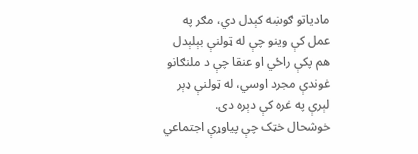مادیاتو ګوښه کېدل دي، مګر په عمل کې وینو چې له ټولنې بېلېدل هم پکې راځي او عنقا چې د ملنګانو غوندې مجرد اوسي، له ټولنې ډېر لېرې په غره کې دېره دی.
خوشحال خټک چې پیاوړې اجتماعي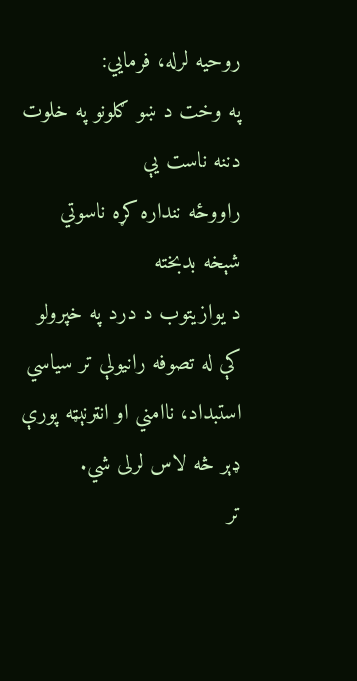روحیه لرله، فرمایي:
په وخت د ښو ګلونو په خلوت دننه ناست یې
راووځه ننداره کړه ناسوتي شېخه بدبخته
د یوازیتوب د درد په خپرولو کې له تصوفه رانیولې تر سیاسي استبداد، ناامني او انټرنېټه پورې ډېر څه لاس لرلی شي.
تر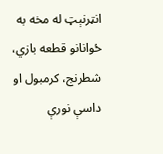انټرنېټ له مخه به ځوانانو قطعه بازي، شطرنج، کرمبول او داسې نورې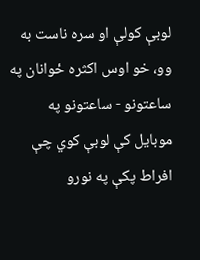لوبې کولې او سره ناست به وو، خو اوس اکثره ځوانان په ساعتونو - ساعتونو په موبایل کې لوبې کوي چې افراط پکې په نورو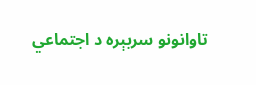تاوانونو سربېره د اجتماعي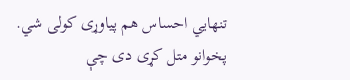تنهایي احساس هم پیاوړی کولی شي.
پخوانو متل کړی دی چې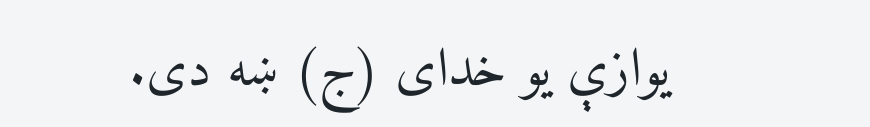یوازې یو خدای (ج) ښه دی.